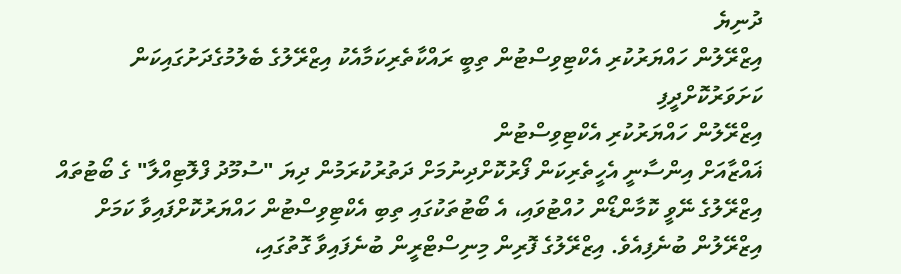ދުނިޔެ
އިޒްރޭލުން ހައްޔަރުކުރި އެކްޓިވިސްޓުން ތިބީ ރައްކާތެރިކަމާއެކު އިޒްރޭލުގެ ބެލުމުގެދަށުގައިކަން ކަށަވަރުކޮށްދީފި
އިޒްރޭލުން ހައްޔަރުކުރި އެކްޓިވިސްޓުން
ޣައްޒާއަށް އިންސާނީ އެހީތެރިކަން ފޯރުކޮށްދިނުމަށް ދަތުރުކުރަމުން ދިޔަ "ސުމޫދު ފްލޮޓިއްލާ" ގެ ބޯޓުތައް އިޒްރޭލުގެ ނޭވީ ކޮމާންޑޯން ހުއްޓުވައި، އެ ބޯޓުތަކުގައި ތިބި އެކްޓިވިސްޓުން ހައްޔަރުކޮށްފައިވާ ކަމަށް އިޒްރޭލުން ބުނެފިއެވެ. އިޒްރޭލުގެ ފޮރިން މިނިސްޓްރީން ބުނެފައިވާ ގޮތުގައި،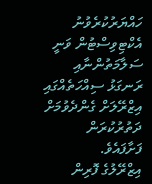ހައްޔަރުކުރެވުނު އެކްޓިވިސްޓުން ވަނީ ސަލާމަތުންނާއި ރަނގަޅު ސިއްހަތެއްގައި އިޒްރޭލަށް ގެންދެވުމަށް ދަތުރުކުރަން ފަށާފައެވެ.
އިޒްރޭލުގެ ފޮރިން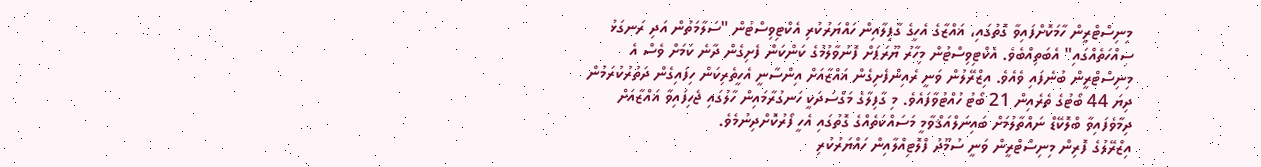މިނިސްޓްރީން ހާމަކޮށްފައިވާ ގޮތުގައި، ޣައްޒާގެ އެހީގެ ގާފިލާއިން ހައްޔަރުކުރި އެކްޓިވިސްޓުން "ސަލާމަތުން އަދި ރަނގަޅު ސިއްހަތެއްގައި" އެބަތިއްބެވެ. އެކްޓިވިސްޓުން މިހާރު ޔޫރަޕަށް ފޮނުވާލުމުގެ ކަންކަން ފެށިގެން ދާނެ ކަމަށް ވެސް އެ މިނިސްޓްރީން ބުނެފައި ވެއެވެ. އިޒްރޭލުން ވަނީ ރެއިންފެށިގެން ޣައްޒާއަށް އިންސާނީ އެހީތެރިކަން ހިފައިގެން ދަތުރުކުރަމުން ދިޔަ 44 ބޯޓުގެ ތެރެއިން 21 ބޯޓު ހުއްޓުވާފައެވެ. މި ގާފިލާގެ މަގްސަދަކީ ހަނގުރާމައިން ހާލުގައި ޖެހިފައިވާ ޣައްޒާއަށް ދިމާވެފައިވާ ބްލޮކޭޑް ނައްތާލުމަށް ބައިނަލްއަޤްވާމީ މަސައްކަތެއްގެ ގޮތުގައި އެހީ ފޯރުކޮށްދިނުމެވެ.
އިޒްރޭލުގެ ފޮރިން މިނިސްޓްރީން ވަނީ ސުމޫދު ފްލޮޓިއްލާއިން ހައްޔަރުކުރި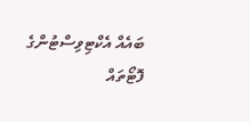ބައެއް އެކްޓިވިސްޓުންގެ ފޮޓޯތައް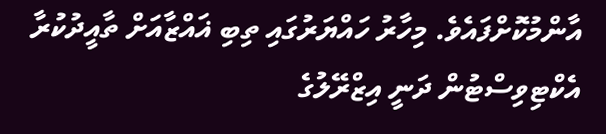އާންމުކޮށްފައެވެ. މިހާރު ހައްޔަރުގައި ތިބި ޣައްޒާއަށް ތާއީދުކުރާ އެކްޓިވިސްޓުން ދަނީ އިޒްރޭލުގެ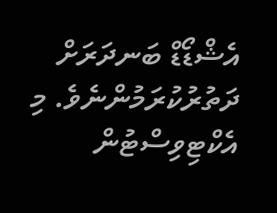އެޝްޑޯޑް ބަނދަރަށް ދަތުރުކުރަމުންނެވެ. މި އެކްޓިވިސްޓުން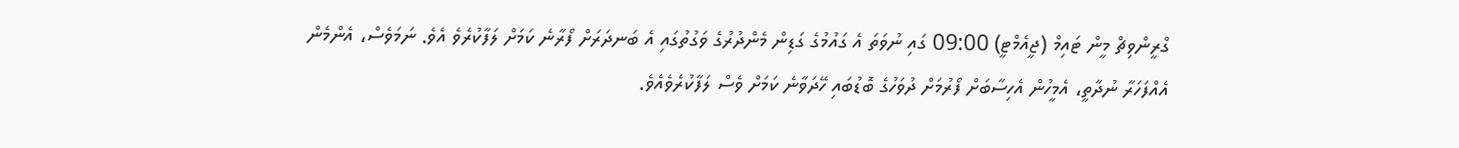ގްރީންވިޗް މީން ޓައިމް (ޖީއެމްޓީ) 09:00 ގައި ނުވަތަ އެ ގައުމުގެ ގަޑިން މެންދުރުގެ ވަގުތުގައި އެ ބަނދަރަށް ފޯރާނެ ކަމަށް ލަފާކުރެވެ އެވެ. ނަމަވެސް، އެންމެން އެއްފަހަރާ ނުދާތީ، އެމީހުން އެހިސާބަށް ފޯރުމަށް ދުވަހުގެ ބޮޑުބައި ހޭދަވާނެ ކަމަށް ވެސް ލަފާކުރެވެއެވެ.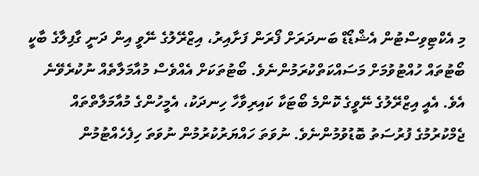މި އެކްޓިވިސްޓުން އެޝްޑޯޑް ބަނދަރަށް ފޯރަން ފަށާއިރު، އިޒްރޭލުގެ ނޭވީ އިން ދަނީ ގާފިލާގެ ބާކީ ބޯޓުތައް ހުއްޓުވުމަށް މަސައްކަތްކުރަމުންނެވެ. ބޯޓުތަކަށް އެއްވެސް މުއާމަލާތެއް ނުކުރެވޭނެ އެވެ. އެއީ އިޒްރޭލުގެ ނޭވީގެ ކޮންމެ ބޯޓަކާ ކައިރިވާހާ ހިނދަކު، އެމީހުންގެ މުއާމަލާތްތައް ޖެމްކުރުމުގެ ފުރުސަތު ބޮޑުވުމުންނެވެ. ނުވަތަ ހައްޔަރުކުރުމުން ނުވަތަ ހިފެހެއްޓުމުން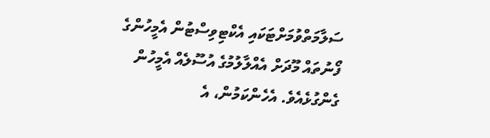ސަލާމަތްވުމަށްޓަކައި އެކްޓިވިސްޓުން އެމީހުންގެ ފޯނުތައް މޫދަށް އެއްލާލުމުގެ އުސޫލެއް އެމީހުން ގެންގުޅެއެވެ. އެހެންކަމުން، އެ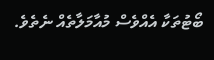ބޯޓުތަކާ އެއްވެސް މުއާމަލާތެއް ނެތެވެ.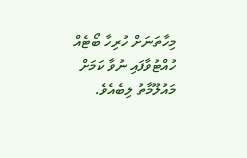މިހާތަނަށް ހުރިހާ ބޯޓެއް ހުއްޓުވާފައި ނުވާ ކަމަށް މައުލޫމާތު ލިބެއެވެ.